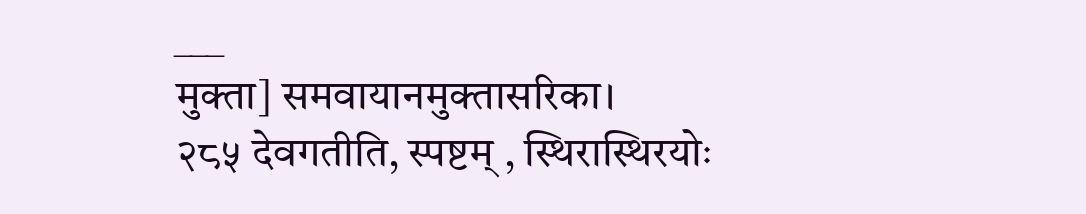___
मुक्ता] समवायानमुक्तासरिका।
२८५ देवगतीति, स्पष्टम् , स्थिरास्थिरयोः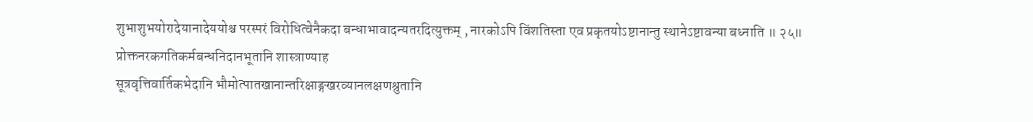शुभाशुभयोरादेयानादेययोश्च परस्परं विरोधित्वेनैकदा बन्धाभावादन्यतरदित्युक्तम् , नारकोऽपि विंशतिस्ता एव प्रकृतयोऽष्टानान्तु स्थानेऽष्टावन्या बध्नाति ॥ २५॥
प्रोक्तनरकगतिकर्मबन्धनिदानभूतानि शास्त्राण्याह
सूत्रवृत्तिवार्तिकभेदानि भौमोत्पातखानान्तरिक्षाङ्गखरव्यानलक्षणश्रुतानि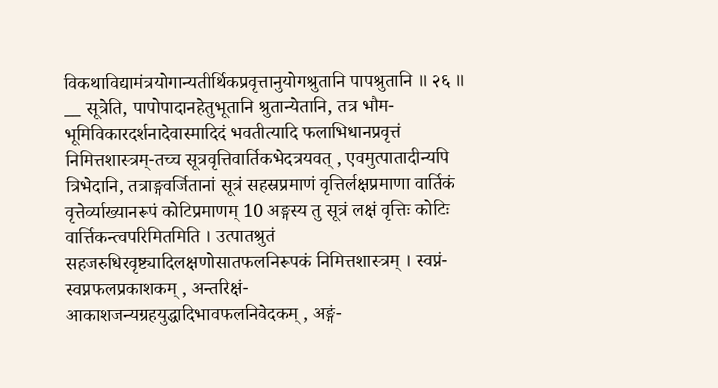विकथाविद्यामंत्रयोगान्यतीर्थिकप्रवृत्तानुयोगश्रुतानि पापश्रुतानि ॥ २६ ॥
__ सूत्रेति, पापोपादानहेतुभूतानि श्रुतान्येतानि, तत्र भौम-भूमिविकारदर्शनादेवास्मादिदं भवतीत्यादि फलाभिधानप्रवृत्तं निमित्तशास्त्रम्-तच्च सूत्रवृत्तिवार्तिकभेदत्रयवत् , एवमुत्पातादीन्यपि त्रिभेदानि, तत्राङ्गवर्जितानां सूत्रं सहस्रप्रमाणं वृत्तिर्लक्षप्रमाणा वार्तिकं वृत्तेर्व्याख्यानरूपं कोटिप्रमाणम् 10 अङ्गस्य तु सूत्रं लक्षं वृत्तिः कोटिः वार्त्तिकन्त्वपरिमितमिति । उत्पातश्रुतं सहजरुधिरवृष्ट्यादिलक्षणोसातफलनिरूपकं निमित्तशास्त्रम् । स्वप्नं-स्वप्नफलप्रकाशकम् , अन्तरिक्षं-आकाशजन्यग्रहयुद्धादिभावफलनिवेदकम् , अङ्गं-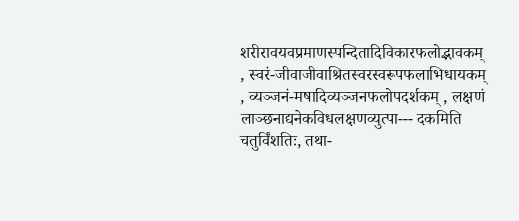शरीरावयवप्रमाणस्पन्दितादिविकारफलोद्भावकम् , स्वरं-जीवाजीवाश्रितस्वरस्वरूपफलाभिधायकम् , व्यञ्जनं-मषादिव्यञ्जनफलोपदर्शकम् , लक्षणं लाञ्छनाद्यनेकविधलक्षणव्युत्पा--- दकमिति चतुर्विंशतिः, तथा-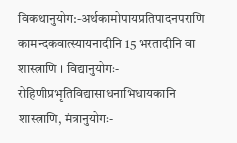विकथानुयोग:-अर्थकामोपायप्रतिपादनपराणि कामन्दकवात्स्यायनादीनि 15 भरतादीनि वा शास्त्राणि । विद्यानुयोगः-रोहिणीप्रभृतिविद्यासाधनाभिधायकानि शास्त्राणि, मंत्रानुयोगः-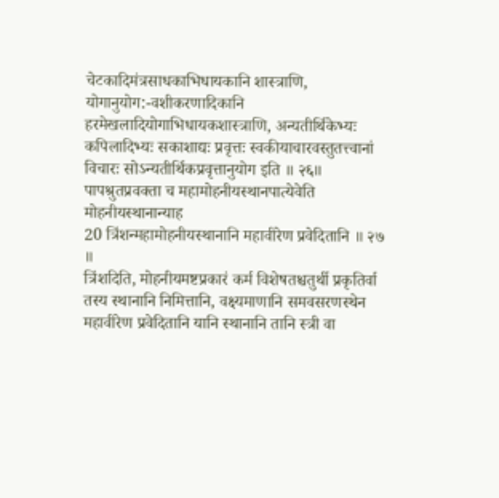चेटकादिमंत्रसाधकाभिधायकानि शास्त्राणि, योगानुयोग:-वशीकरणादिकानि हरमेखलादियोगाभिधायकशास्त्राणि, अन्यतीर्थिकेभ्यः कपिलादिभ्यः सकाशाद्यः प्रवृत्तः स्वकीयाचारवस्तुतत्त्वानां विचारः सोऽन्यतीर्थिकप्रवृत्तानुयोग इति ॥ २६॥ पापश्रुतप्रवक्ता च महामोहनीयस्थानपात्येवेति मोहनीयस्थानान्याह
20 त्रिंशन्महामोहनीयस्थानानि महावीरेण प्रवेदितानि ॥ २७ ॥
त्रिंशदिति, मोहनीयमष्टप्रकारं कर्म विशेषतश्चतुर्थी प्रकृतिर्वा तस्य स्थानानि निमित्तानि, वक्ष्यमाणानि समवसरणस्थेन महावीरेण प्रवेदितानि यानि स्थानानि तानि स्त्री वा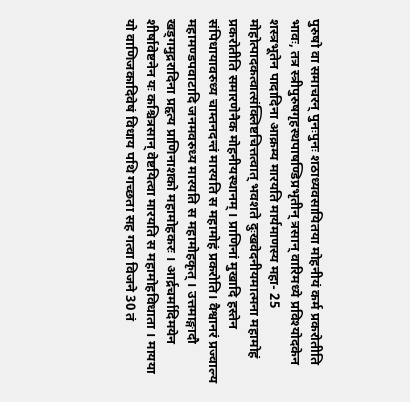पुरुषो वा समाचरन् पुनःपुनः शठाध्यवसायितया मोहनीयं कर्म प्रकरोतीति भावः, तत्र स्त्रीपुरुषगृहस्थपाषण्डिप्रभृतीन् त्रसान् वारिमध्ये प्रविश्योदकेन शस्त्रभूतेन पादादिना आक्रम्य मारयति मार्यमाणस्य महा- 25 मोहोत्पादकत्वात्संक्लिष्टचित्तत्वात् भवशते दुःखवेदनीयमात्मना महामोहं प्रकरोतीति समारणेनैक मोहनीयस्थानम् । प्राणिनां मुखादि हस्तेन संपिधायावरुध्य चाम्तनदन्तं मारयति स महामोहं प्रकरोति। वैश्वानरं प्रज्वाल्य महामण्डपवाटादि जनमवरुध्य मारयति स महामोहकृत् । उत्तमाङ्गादौ खड्गमुद्ररादिना प्रहृत्य प्राणिनाशको महामोहकरः । आर्द्रचर्मादिमयेन शीर्षावेष्टनेन यः कश्चित्रसान् वेष्टयित्वा मारयति स महामोहविधाता । मायया यो वाणिजकादिवेषं विधाय पथि गच्छता सह गत्वा विजने 30 तं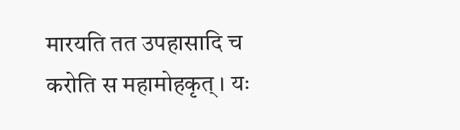मारयति तत उपहासादि च करोति स महामोहकृत् । यः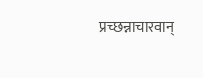प्रच्छन्नाचारवान्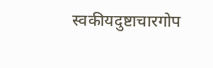स्वकीयदुष्टाचारगोप